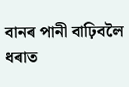বানৰ পানী বাঢ়িবলৈ ধৰাত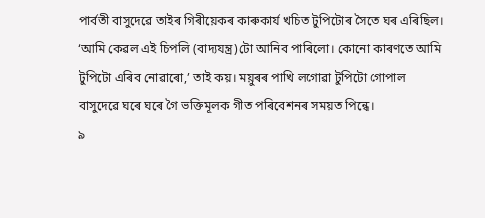পাৰ্বতী বাসুদেৱে তাইৰ গিৰীয়েকৰ কাৰুকাৰ্য খচিত টুপিটোৰ সৈতে ঘৰ এৰিছিল। ‘আমি কেৱল এই চিপলি (বাদ্যযন্ত্ৰ)টো আনিব পাৰিলো। কোনো কাৰণতে আমি টুপিটো এৰিব নোৱাৰো,’ তাই কয়। ময়ুৰৰ পাখি লগোৱা টুপিটো গোপাল বাসুদেৱে ঘৰে ঘৰে গৈ ভক্তিমূলক গীত পৰিবেশনৰ সময়ত পিন্ধে।
৯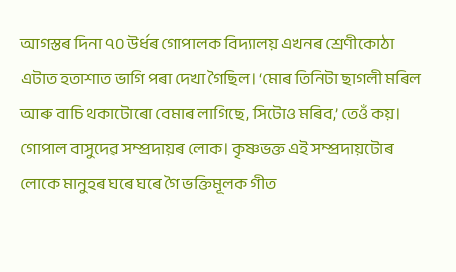আগস্তৰ দিনা ৭০ উৰ্ধৰ গোপালক বিদ্যালয় এখনৰ শ্ৰেণীকোঠা এটাত হতাশাত ভাগি পৰা দেখা গৈছিল। ‘মোৰ তিনিটা ছাগলী মৰিল আৰু বাচি থকাটোৰো বেমাৰ লাগিছে, সিটোও মৰিব,’ তেওঁ কয়। গোপাল বাসুদেৱ সম্প্ৰদায়ৰ লোক। কৃষ্ণভক্ত এই সম্প্ৰদায়টোৰ লোকে মানুহৰ ঘৰে ঘৰে গৈ ভক্তিমূলক গীত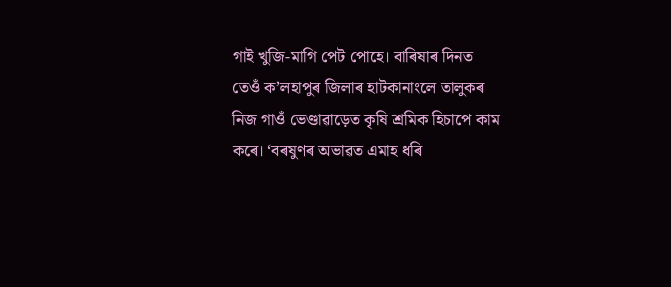গাই খুজি-মাগি পেট পোহে। বাৰিষাৰ দিনত তেওঁ ক’লহাপুৰ জিলাৰ হাটকানাংলে তালুকৰ নিজ গাওঁ ভেণ্ডাৱাড়েত কৃষি শ্ৰমিক হিচাপে কাম কৰে। ‘বৰষুণৰ অভাৱত এমাহ ধৰি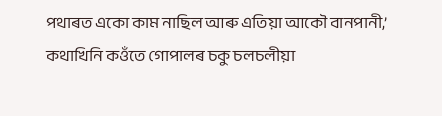পথাৰত একো কাম নাছিল আৰু এতিয়া আকৌ বানপানী,’ কথাখিনি কওঁতে গোপালৰ চকু চলচলীয়া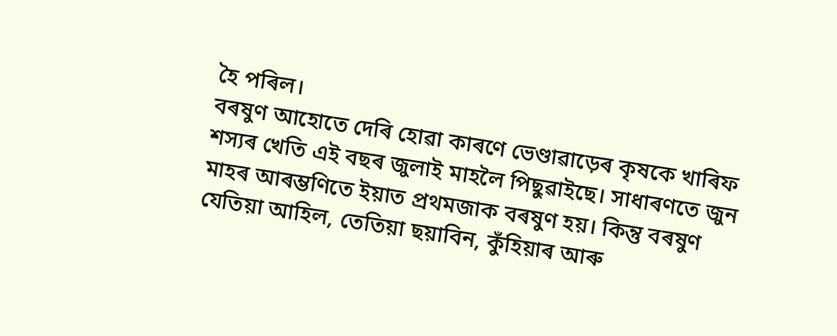হৈ পৰিল।
বৰষুণ আহোতে দেৰি হোৱা কাৰণে ভেণ্ডাৱাড়েৰ কৃষকে খাৰিফ শস্যৰ খেতি এই বছৰ জুলাই মাহলৈ পিছুৱাইছে। সাধাৰণতে জুন মাহৰ আৰম্ভণিতে ইয়াত প্ৰথমজাক বৰষুণ হয়। কিন্তু বৰষুণ যেতিয়া আহিল, তেতিয়া ছয়াবিন, কুঁহিয়াৰ আৰু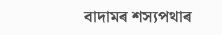বাদামৰ শস্যপথাৰ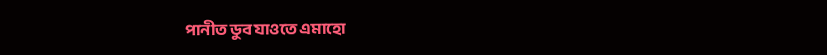পানীত ডুব যাওতে এমাহো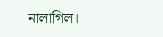নালাগিল।